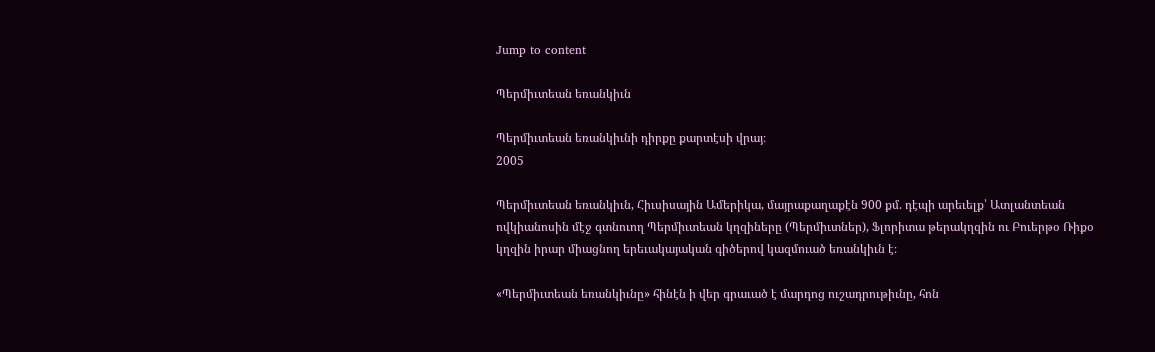Jump to content

Պերմիւտեան եռանկիւն

Պերմիւտեան եռանկիւնի դիրքը քարտէսի վրայ։
2005

Պերմիւտեան եռանկիւն, Հիւսիսային Ամերիկա, մայրաքաղաքէն 900 քմ. դէպի արեւելք՝ Ատլանտեան ովկիանոսին մէջ գտնուող Պերմիւտեան կղզիները (Պերմիւտներ), Ֆլորիտա թերակղզին ու Բուերթօ Ռիքօ կղզին իրար միացնող երեւակայական գիծերով կազմուած եռանկիւն է։

«Պերմիւտեան եռանկիւնը» հինէն ի վեր գրաւած է մարդոց ուշադրութիւնը, հոն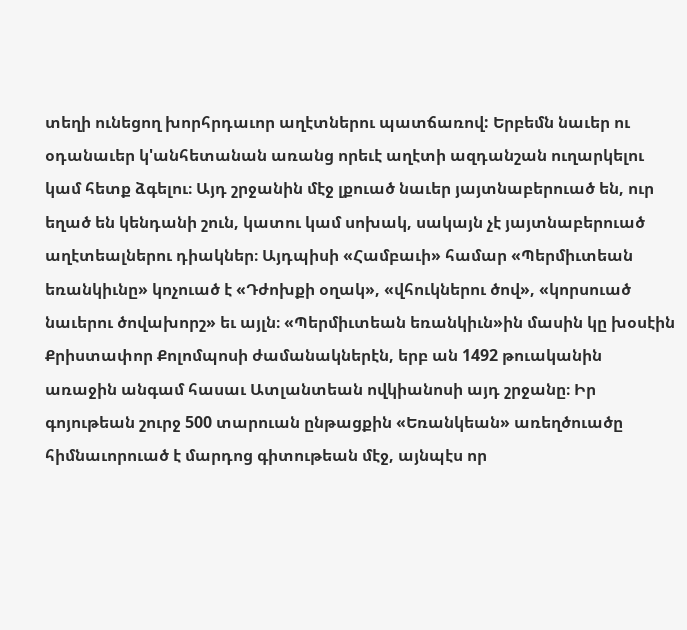տեղի ունեցող խորհրդաւոր աղէտներու պատճառով: Երբեմն նաւեր ու օդանաւեր կ'անհետանան առանց որեւէ աղէտի ազդանշան ուղարկելու կամ հետք ձգելու։ Այդ շրջանին մէջ լքուած նաւեր յայտնաբերուած են, ուր եղած են կենդանի շուն, կատու կամ սոխակ, սակայն չէ յայտնաբերուած աղէտեալներու դիակներ։ Այդպիսի «Համբաւի» համար «Պերմիւտեան եռանկիւնը» կոչուած է «Դժոխքի օղակ», «վհուկներու ծով», «կորսուած նաւերու ծովախորշ» եւ այլն։ «Պերմիւտեան եռանկիւն»ին մասին կը խօսէին Քրիստափոր Քոլոմպոսի ժամանակներէն, երբ ան 1492 թուականին առաջին անգամ հասաւ Ատլանտեան ովկիանոսի այդ շրջանը։ Իր գոյութեան շուրջ 500 տարուան ընթացքին «Եռանկեան» առեղծուածը հիմնաւորուած է մարդոց գիտութեան մէջ, այնպէս որ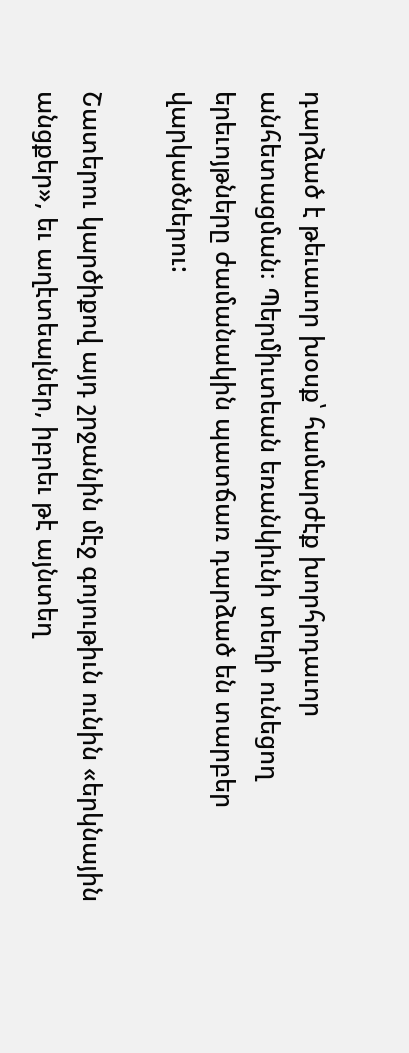դարձած է թեւաւոր խօսք՝ համարժէք խորհրդաւոր անհետացման։ Պերմիւտեան եռանկիւնի տեղի ունեցող երեւոյթները ժամանակին պատճառ դարձած են տարբեր վարկածներու:

Շատերու կարծիքով այդ շրջանին մէջ գոյութիւն ունին «երկնային անցքեր», եւ աղէտեալներ, իբրեւ թէ այնտեղ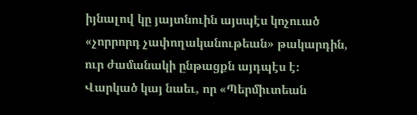իյնալով կը յայտնուին այսպէս կոչուած «չորրորդ չափողականութեան» թակարդին, ուր ժամանակի ընթացքն այդպէս է։ Վարկած կայ նաեւ, որ «Պերմիւտեան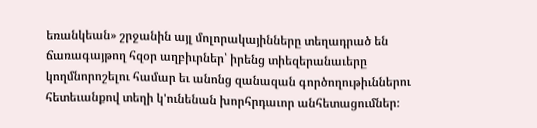եռանկեան» շրջանին այլ մոլորակայինները տեղադրած են ճառագայթող հզօր աղբիւրներ՝ իրենց տիեզերանաւերը կողմնորոշելու համար եւ անոնց զանազան գործողութիւններու հետեւանքով տեղի կ'ունենան խորհրդաւոր անհետացումներ։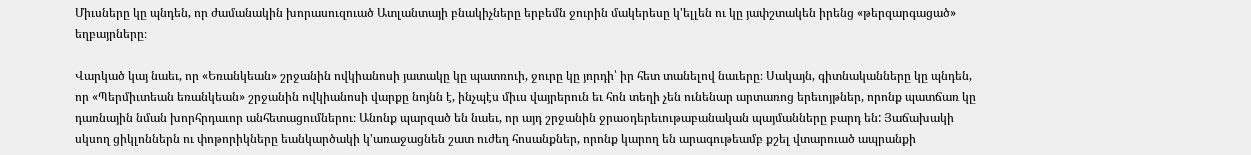Միւսները կը պնդեն, որ ժամանակին խորասուզուած Ատլանտայի բնակիչները երբեմն ջուրին մակերեսը կ'ելլեն ու կը յափշտակեն իրենց «թերզարգացած» եղբայրները։

Վարկած կայ նաեւ, որ «Եռանկեան» շրջանին ովկիանոսի յատակը կը պատռուի, ջուրը կը յորդի՝ իր հետ տանելով նաւերը։ Սակայն, գիտնականները կը պնդեն, որ «Պերմիւտեան եռանկեան» շրջանին ովկիանոսի վարքը նոյնն է, ինչպէս միւս վայրերուն եւ հոն տեղի չեն ունենար արտառոց երեւոյթներ, որոնք պատճառ կը դառնային նման խորհրդաւոր անհետացումներու։ Անոնք պարզած են նաեւ, որ այդ շրջանին ջրաօդերեւութաբանական պայմանները բարդ են: Յաճախակի սկսող ցիկլոններն ու փոթորիկները եանկարծակի կ'առաջացնեն շատ ուժեղ հոսանքներ, որոնք կարող են արագութեամբ քշել վտարուած ապրանքի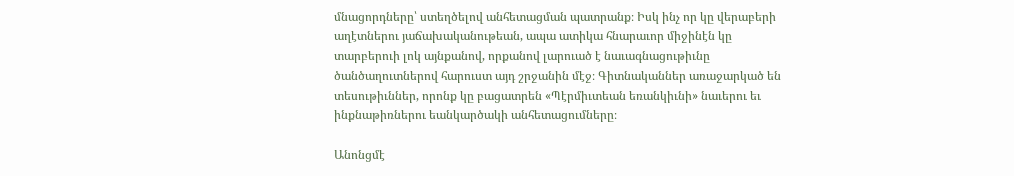մնացորդները՝ ստեղծելով անհետացման պատրանք։ Իսկ ինչ որ կը վերաբերի աղէտներու յաճախականութեան, ապա ատիկա հնարաւոր միջինէն կը տարբերուի լոկ այնքանով, որքանով լարուած է նաւագնացութիւնը ծանծաղուտներով հարուստ այդ շրջանին մէջ։ Գիտնականներ առաջարկած են տեսութիւններ, որոնք կը բացատրեն «Պէրմիւտեան եռանկիւնի» նաւերու եւ ինքնաթիռներու եանկարծակի անհետացումները։

Անոնցմէ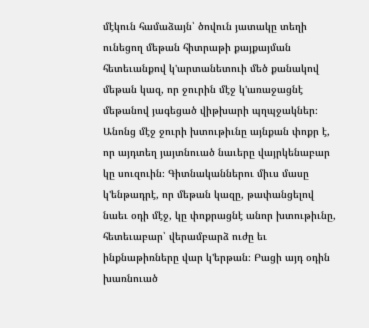մէկուն համաձայն՝ ծովուն յատակը տեղի ունեցող մեթան հիտրաթի քայքայման հետեւանքով կ'արտանետուի մեծ քանակով մեթան կազ, որ ջուրին մէջ կ'առաջացնէ մեթանով յագեցած վիթխարի պղպջակներ։ Անոնց մէջ ջուրի խտութիւնը այնքան փոքր է, որ այդտեղ յայտնուած նաւերը վայրկենաբար կը սուզուին։ Գիտնականներու միւս մասը կ'ենթադրէ, որ մեթան կազը, թափանցելով նաեւ օդի մէջ, կը փոքրացնէ անոր խտութիւնը, հետեւաբար՝ վերամբարձ ուժը եւ ինքնաթիռները վար կ'երթան։ Բացի այդ օդին խառնուած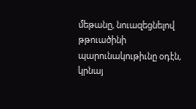մեթանը, նուազեցնելով թթուածինի պարունակութիւնը օդէն, կրնայ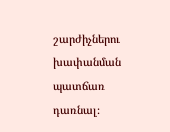շարժիչներու խափանման պատճառ դառնալ։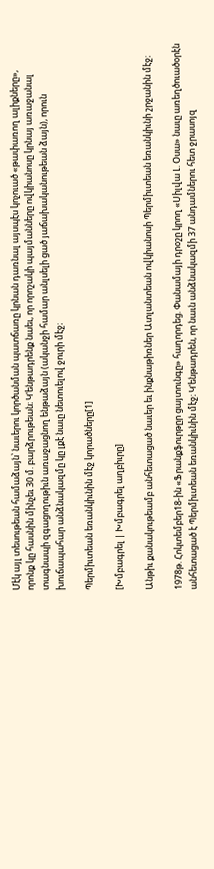Մէկ այլ տեսութեան համաձայն՝ նաւերու կործանման պատճառը կրնան դառնալ այսպէս կոչուած «թափառող ալիքները», որոնք կը հասնին մինչեւ 30 մ. բարձրութեան։ Կ'ենթադրենք նաեւ, որ որոշակի պայմանները ովկիանոսը կրնայ առաջանալ տագնապի զգացողութիւն առաջացնող ենթաձայն (ականջի համար անլսելի ցած յաճախականութեան ձայն), որուն խուճապահար անձնակազմը կը լքէ նաւը նետուելով ջուրի մէջ։

Պերմիւտեան եռանկիւնին մէջ կորածները[1]

[Խմբագրել | Խմբագրել աղբիւրը]

Անթիւ քանակութեամբ անհետացած նաւեր եւ ինքնաթիռներ Ատլանտեան ովկիանոսի Պերմիւտեան եռանկիւնի շրջանին մէջ։

1978թ. Հոկտեմբեր18-ին «Ֆրանքֆուրթըր ցայտունգը» հաղորդեց. Փանամայի դրօշը կրող «Սիլվա Լ. Օսա» նաւը առեղծուածօրէն անհետացած է Պերմիւտեան եռանկիւնին մէջ։ Կ'ենթադրեն, որ նաւն անձնակազմի 37 անդամներու հետ ջրասոյզ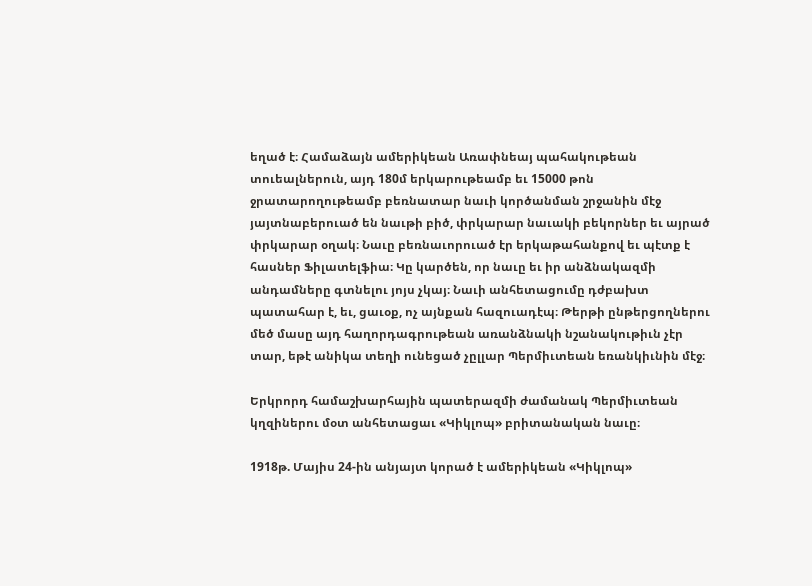եղած է։ Համաձայն ամերիկեան Առափնեայ պահակութեան տուեալներուն, այդ 180մ երկարութեամբ եւ 15000 թոն ջրատարողութեամբ բեռնատար նաւի կործանման շրջանին մէջ յայտնաբերուած են նաւթի բիծ, փրկարար նաւակի բեկորներ եւ այրած փրկարար օղակ։ Նաւը բեռնաւորուած էր երկաթահանքով եւ պէտք է հասներ Ֆիլատելֆիա։ Կը կարծեն, որ նաւը եւ իր անձնակազմի անդամները գտնելու յոյս չկայ։ Նաւի անհետացումը դժբախտ պատահար է, եւ, ցաւօք, ոչ այնքան հազուադէպ։ Թերթի ընթերցողներու մեծ մասը այդ հաղորդագրութեան առանձնակի նշանակութիւն չէր տար, եթէ անիկա տեղի ունեցած չըլլար Պերմիւտեան եռանկիւնին մէջ։

Երկրորդ համաշխարհային պատերազմի ժամանակ Պերմիւտեան կղզիներու մօտ անհետացաւ «Կիկլոպ» բրիտանական նաւը։

1918թ. Մայիս 24-ին անյայտ կորած է ամերիկեան «Կիկլոպ»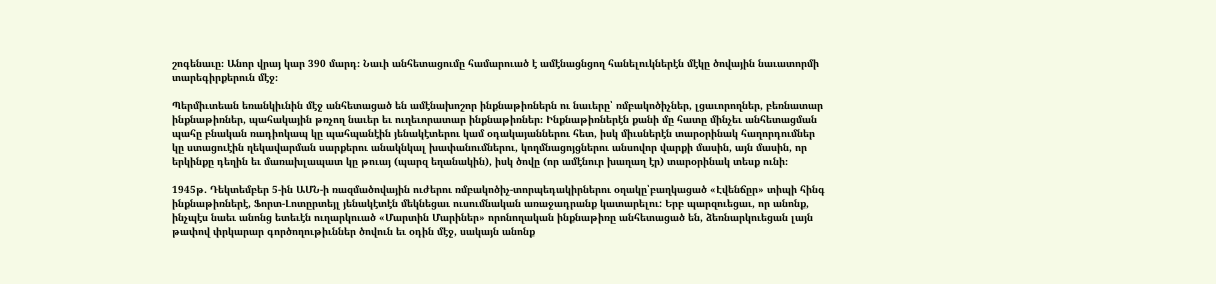շոգենաւը։ Անոր վրայ կար 390 մարդ։ Նաւի անհետացումը համարուած է ամէնացնցող հանելուկներէն մէկը ծովային նաւատորմի տարեգիրքերուն մէջ։

Պերմիւտեան եռանկիւնին մէջ անհետացած են ամէնախոշոր ինքնաթիռներն ու նաւերը՝ ռմբակոծիչներ, լցաւորողներ, բեռնատար ինքնաթիռներ, պահակային թռչող նաւեր եւ ուղեւորատար ինքնաթիռներ։ Ինքնաթիռներէն քանի մը հատը մինչեւ անհետացման պահը բնական ռադիոկապ կը պահպանէին յենակէտերու կամ օդակայաններու հետ, իսկ միւսներէն տարօրինակ հաղորդումներ կը ստացուէին ղեկավարման սարքերու անակնկալ խափանումներու, կողմնացոյցներու անսովոր վարքի մասին, այն մասին, որ երկինքը դեղին եւ մառախլապատ կը թուայ (պարզ եղանակին), իսկ ծովը (որ ամէնուր խաղաղ էր) տարօրինակ տեսք ունի։

1945թ. Դեկտեմբեր 5-ին ԱՄՆ-ի ռազմածովային ուժերու ռմբակոծիչ-տորպեդակիրներու օղակը՝բաղկացած «Էվենճըր» տիպի հինգ ինքնաթիռներէ, Ֆորտ-Լոտըրտեյլ յենակէտէն մեկնեցաւ ուսումնական առաջադրանք կատարելու: Երբ պարզուեցաւ, որ անոնք, ինչպէս նաեւ անոնց ետեւէն ուղարկուած «Մարտին Մարիներ» որոնողական ինքնաթիռը անհետացած են, ձեռնարկուեցան լայն թափով փրկարար գործողութիւններ ծովուն եւ օդին մէջ, սակայն անոնք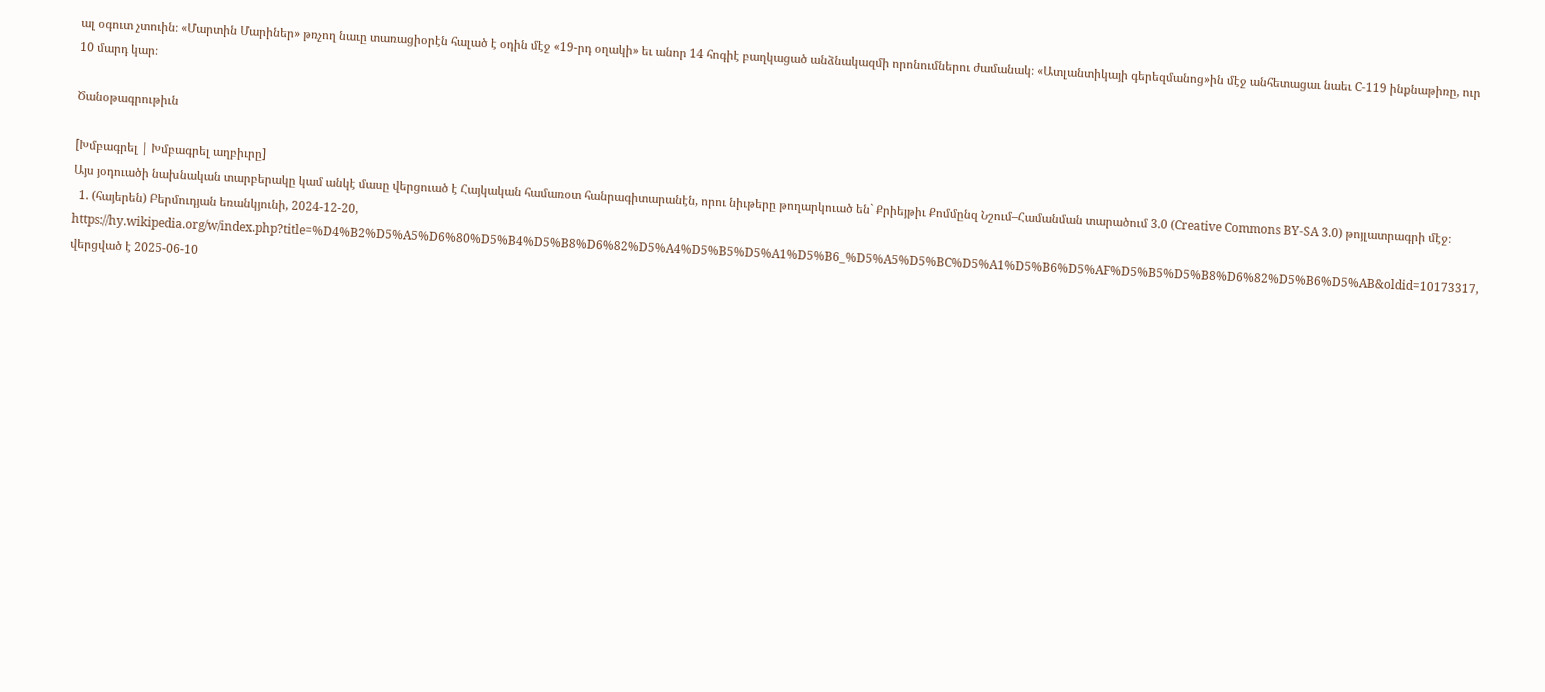ալ օգուտ չտուին։ «Մարտին Մարիներ» թռչող նաւը տառացիօրէն հալած է օդին մէջ «19-րդ օղակի» եւ անոր 14 հոգիէ բաղկացած անձնակազմի որոնումներու ժամանակ։ «Ատլանտիկայի գերեզմանոց»ին մէջ անհետացաւ նաեւ C-119 ինքնաթիռը, ուր 10 մարդ կար։

Ծանօթագրութիւն

[Խմբագրել | Խմբագրել աղբիւրը]
Այս յօդուածի նախնական տարբերակը կամ անկէ մասը վերցուած է Հայկական համառօտ հանրագիտարանէն, որու նիւթերը թողարկուած են` Քրիեյթիւ Քոմմընզ Նշում–Համանման տարածում 3.0 (Creative Commons BY-SA 3.0) թոյլատրագրի մէջ։
  1. (հայերեն) Բերմուդյան եռանկյունի, 2024-12-20, https://hy.wikipedia.org/w/index.php?title=%D4%B2%D5%A5%D6%80%D5%B4%D5%B8%D6%82%D5%A4%D5%B5%D5%A1%D5%B6_%D5%A5%D5%BC%D5%A1%D5%B6%D5%AF%D5%B5%D5%B8%D6%82%D5%B6%D5%AB&oldid=10173317, վերցված է 2025-06-10